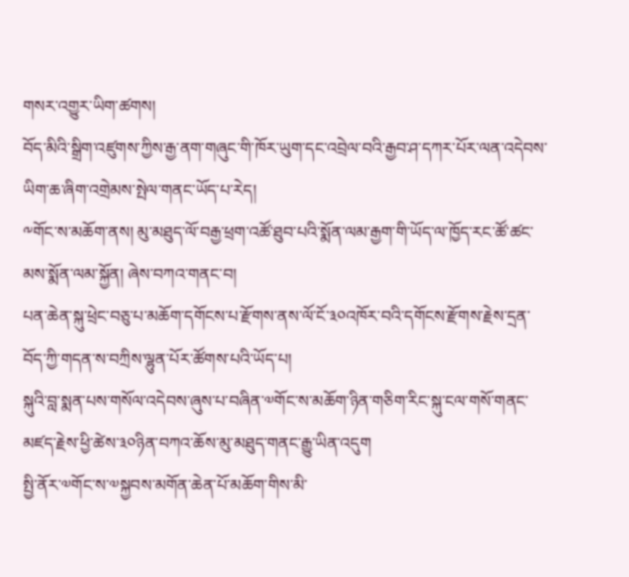གསར་འགྱུར་ཡིག་ཚགས།
བོད་མིའི་སྒྲིག་འཛུགས་ཀྱིས་རྒྱ་ནག་གཞུང་གི་ཁོར་ཡུག་དང་འབྲེལ་བའི་རྒྱབ་ཤ་དཀར་པོར་ལན་འདེབས་ཡིག་ཆ་ཞིག་འགྲེམས་སྤེལ་གནང་ཡོད་པ་རེད།
༸གོང་ས་མཆོག་ནས། མུ་མཐུད་ལོ་བརྒྱ་ཕྲག་འཚོ་ཐུབ་པའི་སྨོན་ལམ་རྒྱག་གི་ཡོད་ལ་ཁྱོད་རང་ཚོ་ཚང་མས་སྨོན་ལམ་སྐྱོན། ཞེས་བཀའ་གནང་བ།
པན་ཆེན་སྐུ་ཕྲེང་བཅུ་པ་མཆོག་དགོངས་པ་རྫོགས་ནས་ལོ་ངོ་༣༠འཁོར་བའི་དགོངས་རྫོགས་རྗེས་དྲན་བོད་ཀྱི་གདན་ས་བཀྲིས་ལྷུན་པོར་ཚོགས་པའི་ཡོད་པ།
སྐུའི་བླ་སྨན་པས་གསོལ་འདེབས་ཞུས་པ་བཞིན་༧གོང་ས་མཆོག་ཉིན་གཅིག་རིང་སྐུ་ངལ་གསོ་གནང་མཛད་རྗེས་ཕྱི་ཚེས་༣༠ཉིན་བཀའ་ཆོས་མུ་མཐུད་གནང་རྒྱུ་ཡིན་འདུག
སྤྱི་ནོར་༧གོང་ས་༧སྐྱབས་མགོན་ཆེན་པོ་མཆོག་གིས་མི་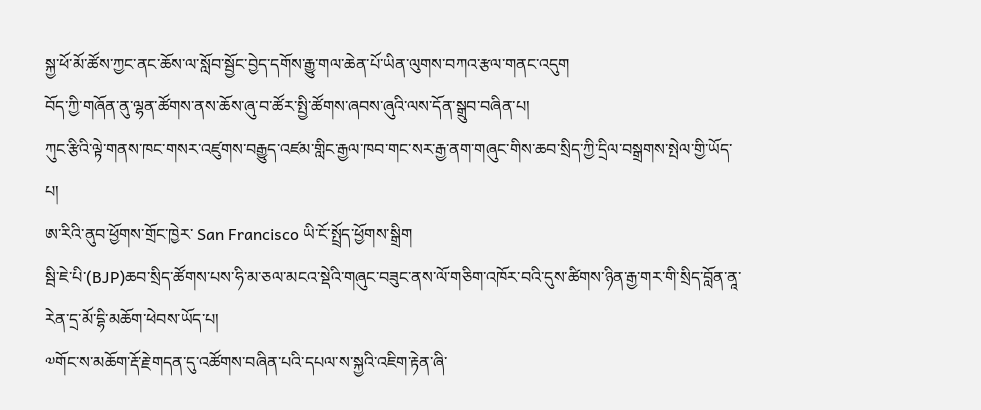སྐྱ་ཕོ་མོ་ཚོས་ཀྱང་ནང་ཆོས་ལ་སློབ་སྦྱོང་བྱེད་དགོས་རྒྱུ་གལ་ཆེན་པོ་ཡིན་ལུགས་བཀའ་རྩལ་གནང་འདུག
བོད་ཀྱི་གཞོན་ནུ་ལྷན་ཚོགས་ནས་ཆོས་ཞུ་བ་ཚོར་སྤྱི་ཚོགས་ཞབས་ཞུའི་ལས་དོན་སྒྲུབ་བཞིན་པ།
ཀུང་རྩིའི་ལྟེ་གནས་ཁང་གསར་འཛུགས་བརྒྱུད་འཛམ་གླིང་རྒྱལ་ཁབ་གང་སར་རྒྱ་ནག་གཞུང་གིས་ཆབ་སྲིད་ཀྱི་དྲིལ་བསྒྲགས་སྤེལ་གྱི་ཡོད་པ།
ཨ་རིའི་ནུབ་ཕྱོགས་གྲོང་ཁྱེར་ San Francisco ཡི་ངོ་སྤྲོད་ཕྱོགས་སྒྲིག
སྦི་ཇེ་པི་(BJP)ཆབ་སྲིད་ཚོགས་པས་ཧི་མ་ཅལ་མངའ་སྡེའི་གཞུང་བཟུང་ནས་ལོ་གཅིག་འཁོར་བའི་དུས་ཚིགས་ཉིན་རྒྱ་གར་གི་སྲིད་བློན་ནཱ་རེན་དྲ་མོ་དྷི་མཆོག་ཕེབས་ཡོད་པ།
༧གོང་ས་མཆོག་རྡོ་རྗེ་གདན་དུ་འཚོགས་བཞིན་པའི་དཔལ་ས་སྐྱའི་འཇིག་རྟེན་ཞི་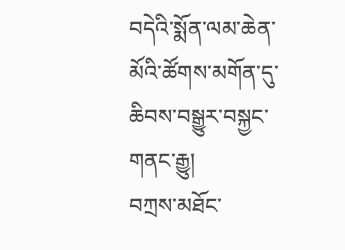བདེའི་སྨོན་ལམ་ཆེན་མོའི་ཚོགས་མགོན་དུ་ཆིབས་བསྒྱུར་བསྐྱང་གནང་རྒྱུ།
བཀྲས་མཐོང་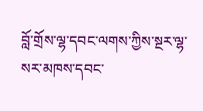བློ་གྲོས་ལྷ་དབང་ལགས་ཀྱིས་སྔར་ལྷ་སར་མཁས་དབང་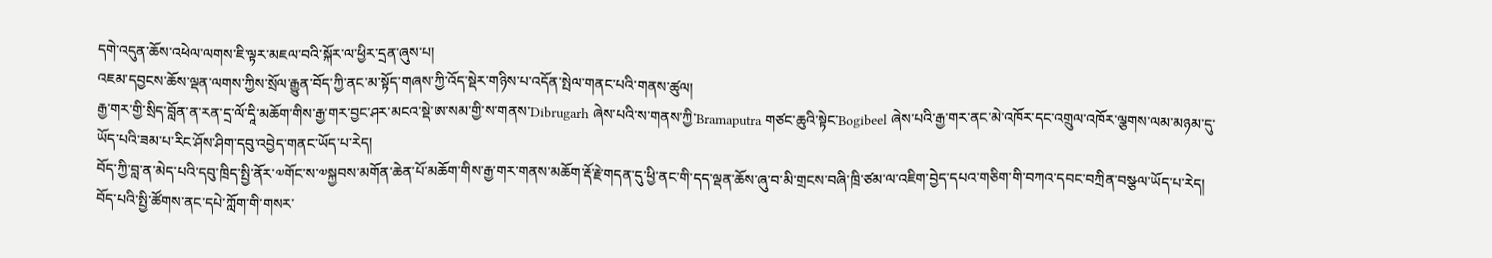དགེ་འདུན་ཆོས་འཕེལ་ལགས་ཇི་ལྟར་མཇལ་བའི་སྐོར་ལ་ཕྱིར་དྲན་ཞུས་པ།
འཇམ་དབྱངས་ཆོས་ལྡན་ལགས་ཀྱིས་སྲོལ་རྒྱུན་བོད་ཀྱི་ནང་མ་སྟོད་གཞས་ཀྱི་འོད་སྡེར་གཉིས་པ་འདོན་སྤེལ་གནང་པའི་གནས་ཚུལ།
རྒྱ་གར་གྱི་སྲིད་བློན་ན་རན་དྲ་ལོ་དཱི་མཆོག་གིས་རྒྱ་གར་བྱང་ཤར་མངའ་སྡེ་ཨ་སམ་གྱི་ས་གནས་Dibrugarh ཞེས་པའི་ས་གནས་ཀྱི་Bramaputra གཙང་ཆུའི་སྟེང་Bogibeel ཞེས་པའི་རྒྱ་གར་ནང་མེ་འཁོར་དང་འགྲུལ་འཁོར་ལྕགས་ལམ་མཉམ་དུ་ཡོད་པའི་ཟམ་པ་རིང་ཤོས་ཤིག་དབུ་འབྱེད་གནང་ཡོད་པ་རེད།
བོད་ཀྱི་བླ་ན་མེད་པའི་དབུ་ཁྲིད་སྤྱི་ནོར་༧གོང་ས་༧སྐྱབས་མགོན་ཆེན་པོ་མཆོག་གིས་རྒྱ་གར་གནས་མཆོག་རྡོ་རྗེ་གདན་དུ་ཕྱི་ནང་གི་དད་ལྡན་ཆོས་ཞུ་བ་མི་གྲངས་བཞི་ཁྲི་ཙམ་ལ་འཇིག་བྱེད་དཔའ་གཅིག་གི་བཀའ་དབང་བཀྲིན་བསྩལ་ཡོད་པ་རེད།
བོད་པའི་སྤྱི་ཚོགས་ནང་དཔེ་ཀློག་གི་གསར་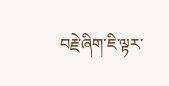བརྗེ་ཞིག་ཇི་ལྟར་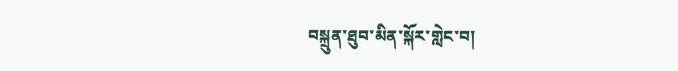བསྐྲུན་ཐུབ་མིན་སྐོར་གླེང་བ།